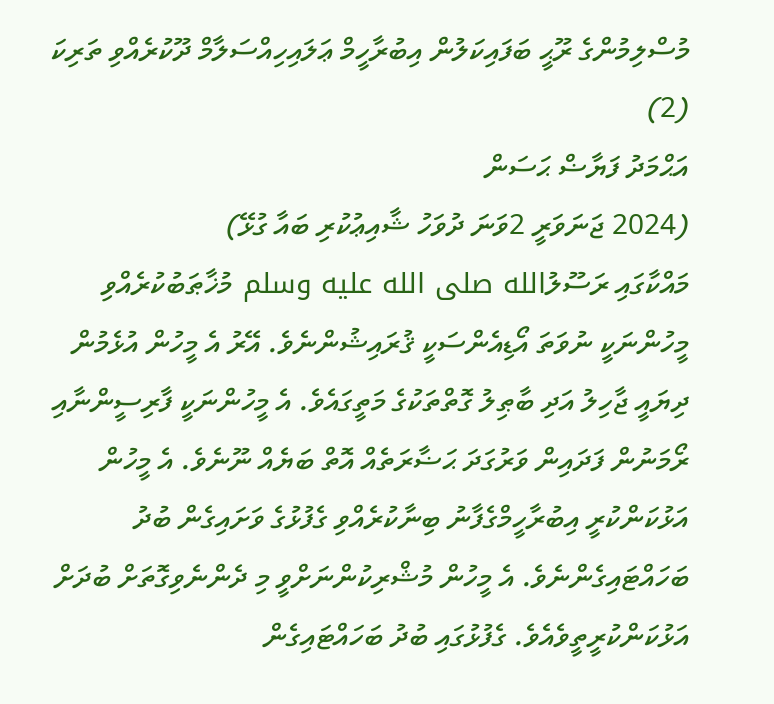މުސްލިމުންގެ ރޫޙީ ބަފައިކަލުން އިބުރާހީމް ޢަލައިހިއްސަލާމް ދޫކުރެއްވި ތަރިކަ (2)
އަޙްމަދު ފަޔާޟް ޙަސަން
(2024 ޖަނަވަރީ 2ވަނަ ދުވަހު ޝާއިޢުކުރި ބައާ ގުޅޭ)
މައްކާގައި ރަސޫލުالله صلى الله عليه وسلم މުޚާޠަބުކުރެއްވި މީހުންނަކީ ނުވަތަ އޯޑިއެންސަކީ ޤުރައިޝުންނެވެ. އޭރު އެ މީހުން އުޅެމުން ދިޔައީ ޖާހިލު އަދި ބާޠިލު ގޮތްތަކުގެ މަތީގައެވެ. އެ މީހުންނަކީ ފާރިސީންނާއި ރޯމަނުން ފަދައިން ވަރުގަދަ ޙަޟާރަތެއް އޮތް ބަޔެއް ނޫނެވެ. އެ މީހުން އަޅުކަންކުރީ އިބުރާހީމްގެފާނު ބިނާކުރެއްވި ގެފުޅުގެ ވަށައިގެން ބުދު ބަހައްޓައިގެންނެވެ. އެ މީހުން މުޝްރިކުންނަށްވީ މި ދެންނެވިގޮތަށް ބުދަށް އަޅުކަންކުރީތީވެއެވެ. ގެފުޅުގައި ބުދު ބަހައްޓައިގެން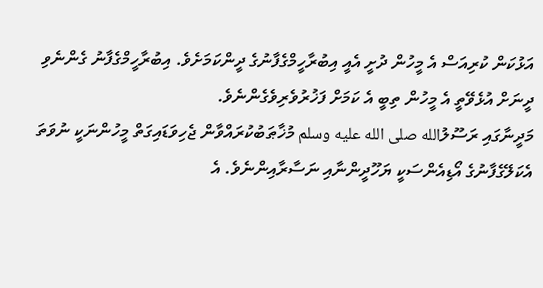އަޅުކަން ކުރިއަސް އެ މީހުން ދުށީ އެއީ އިބުރާހީމްގެފާނުގެ ދީންކަމަށެވެ. އިބުރާހީމްގެފާނު ގެންނެވި ދީނަށް އުޅެވޭތީ އެ މީހުން ތިބީ އެ ކަމަށް ފަޚުރުވެރިވެގެންނެވެ.
މަދީނާގައި ރަސޫލުالله صلى الله عليه وسلم މުޚާޠަބުކުރައްވާން ޖެހިވަޑައިގަތް މީހުންނަކީ ނުވަތަ އެކަލޭގެފާނުގެ އޯޑިއެންސަކީ ޔަހޫދީންނާއި ނަސާރާއިންނެވެ. އެ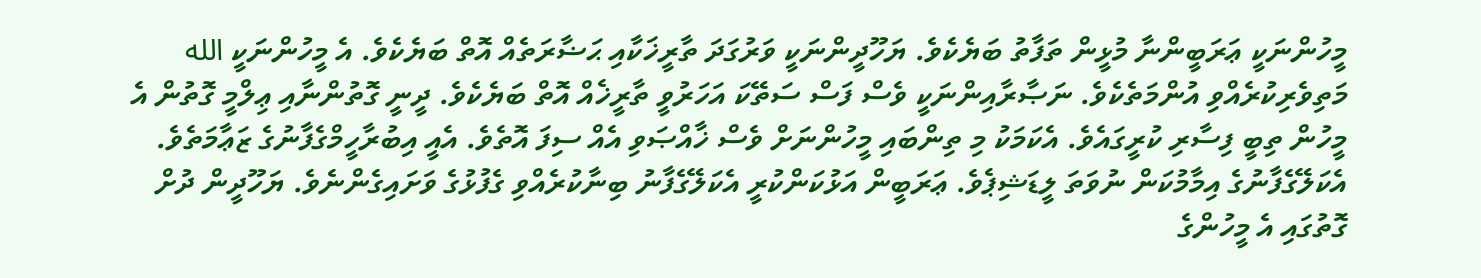މީހުންނަކީ ޢަރަބީންނާ މުޅީން ތަފާތު ބަޔެކެވެ. ޔަހޫދީންނަކީ ވަރުގަދަ ތާރީޚަކާއި ޙަޟާރަތެއް އޮތް ބަޔެކެވެ. އެ މީހުންނަކީ الله މަތިވެރިކުރެއްވި އުންމަތެކެވެ. ނަޞާރާއިންނަކީ ވެސް ފަސް ސަތޭކަ އަހަރުވީ ތާރީޚެއް އޮތް ބަޔެކެވެ. ދީނީ ގޮތުންނާއި ޢިލްމީ ގޮތުން އެ މީހުން ތިބީ ފިސާރި ކުރީގައެވެ. އެކަމަކު މި ތިންބައި މީހުންނަށް ވެސް ޚާއްޞަވި އެއް ސިފަ އޮތެވެ. އެއީ އިބުރާހީމްގެފާނުގެ ޒަޢާމަތެވެ. އެކަލޭގެފާނުގެ އިމާމުކަން ނުވަތަ ލީޑަޝިޕެވެ. ޢަރަބީން އަޅުކަންކުރީ އެކަލޭގެފާނު ބިނާކުރެއްވި ގެފުޅުގެ ވަށައިގެންނެވެ. ޔަހޫދީން ދުށް ގޮތުގައި އެ މީހުންގެ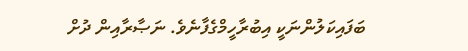ބަފައިކަލުންނަކީ އިބުރާހީމްގެފާނެވެ. ނަޞާރާއިން ދުށް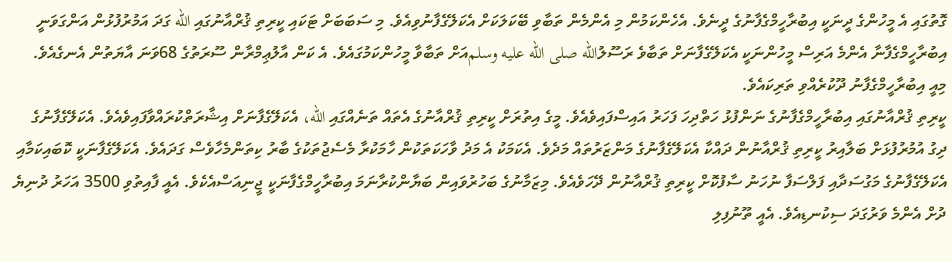ގޮތުގައި އެ މީހުންގެ ދީނަކީ އިބުރާހީމްގެފާނުގެ ދީނެވެ. އެހެންކަމުން މި އެންމެން ތަބާވި ބޭކަލަކަށް އެކަލޭގެފާނުވިއެވެ. މި ސަބަބަށް ޓަކައި ކީރިތި ޤުރްއާނުގައި الله ގަދަ އަމުރުފުޅުން އަންގަވަނީ އިބުރާހީމްގެފާނާ އެންމެ އަރިސް މީހުންނަކީ އެކަލޭގެފާނަށް ތަބާވެ ރަސޫލުالله صلى الله عليه وسلمއަށް ތަބާވާ މީހުންކަމުގައެވެ. އެ ކަން އާލުޢިމްރާން ސޫރަތުގެ 68ވަނަ އާޔަތުން އެނގެއެވެ. މިއީ އިބުރާހީމްގެފާނު ދޫކުރެއްވި ތަރިކައެވެ.
ކީރިތި ޤުރްއާނުގައި އިބުރާހީމްގެފާނުގެ ނަންފުޅު ހަތްދިހަ ފަހަރު އައިސްފައިވެއެވެ. މީގެ އިތުރަށް ކީރިތި ޤުރްއާނުގެ އެތައް ތަނެއްގައި الله، އެކަލޭގެފާނަށް އިޝާރަތްކުރައްވާފައިވެއެވެ. އެކަލޭގެފާނުގެ ދިގު އުމުރުފުޅަށް ބަލާއިރު ކީރިތި ޤުރްއާނުން ދައްކާ އެކަލޭގެފާނުގެ މަންޒަރުތައް މަދެވެ. އެކަމަކު އެ މަދު ވާހަކަތަކުން ހާމަކުރާ މެސެޖުތަކުގެ ބާރު ކިތަންމެހާވެސް ގަދައެވެ. އެކަލޭގެފާނަކީ ކޮބައިކަމާއި އެކަލޭގެފާނުގެ މަގުސަދާއި ފަލްސަފާ ނުހަނު ސާފުކޮށް ކީރިތި ޤުރްއާނުން ދޭހަވެއެވެ. މިޒަމާނުގެ ބަހުރުވައިން ބަޔާންކުރާނަމަ އިބުރާހީމްގެފާނަކީ ޖީނިއަސްއެކެވެ. އެއީ ފާއިތުވި 3500 އަހަރު ދުނިޔެ ދުށް އެންމެ ވަރުގަދަ ސިކުނޑިއެވެ. އެއީ ތޫނުފިލި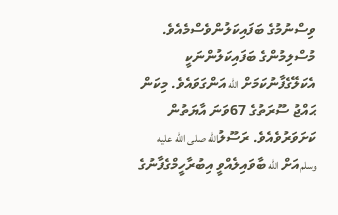ވިސްނުމުގެ ބަފައިކަލުންވެސްމެއެވެ.
މުސްލިމުންގެ ބަފައިކަލުންނަކީ އެކަލޭގެފާނުކަމަށް الله އަންގަވައެވެ. މިކަން ޙައްޖު ސޫރަތުގެ 67ވަނަ އާޔަތުން ކަށަވަރުވެއެވެ. ރަސޫލުالله صلى الله عليه وسلمއަށް الله ބާވައިލެއްވީ އިބުރާހީމްގެފާނުގެ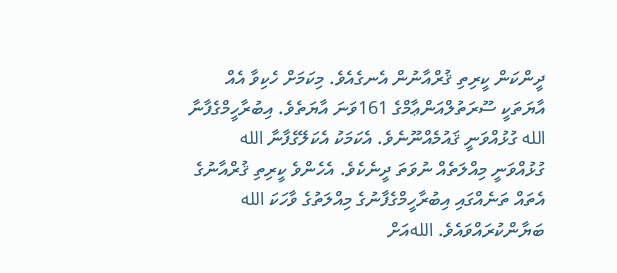ދީންކަން ކީރިތި ޤުރްއާނުން އެނގެއެވެ. މިކަމަށް ހެކިވާ އެއް އާޔަތަކީ ސޫރަތުލްއަންޢާމްގެ 161ވަނަ އާޔަތެވެ. އިބުރާހީމްގެފާނާ الله ގުޅުއްވަނީ ޤައުމެއްނޫނެވެ. އެކަމަކު އެކަލޭގެފާނާ الله ގުޅުއްވަނީ މިއްލަތެއް ނުވަތަ ދީނެކެވެ. އެހެންވެ ކީރިތި ޤުރްއާނުގެ އެތައް ތަނެއްގައި އިބުރާހީމްގެފާނުގެ މިއްލަތުގެ ވާހަކަ الله ބަޔާންކުރައްވައެވެ. اللهއަށް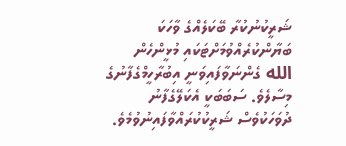ޝަރީކުނުކުރާ ބޭކަލެއްގެ ވާހަކަ ބަޔާންކުރެއްވުމަށްޓަކައި މުޅީންހެން الله ގެންނަވާފައިވަނީ އިބުރާހީމްގެފާނުގެ މިސާލެވެ. ސަބަބަކީ އެކަލޭގެފާނު ދުވަހަކުވެސް ޝަރީކުކުރައްވާފައިނުވުމެވެ.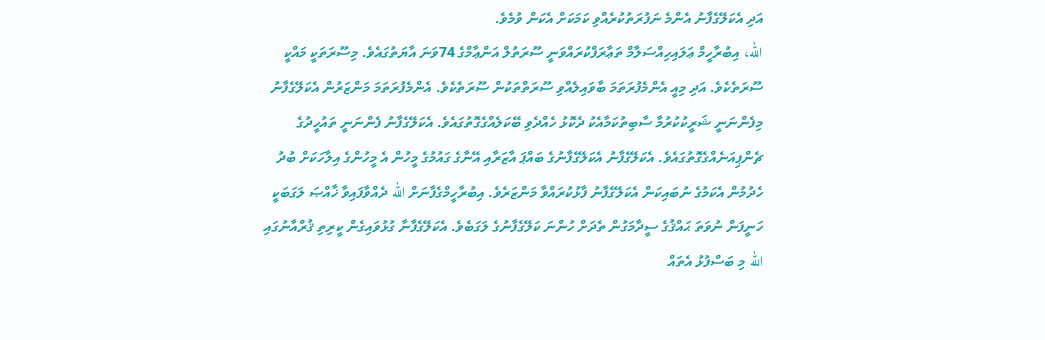އަދި އެކަލޭގެފާނު އެންމެ ނަފުރަތުކުރެއްވި ކަމަކަށް އެކަން ވުމެވެ.
الله، އިބުރާހީމް ޢަލައިހިއްސަލާމް ތަޢާރަފްކުރައްވަނީ ސޫރަތުލް އަންޢާމްގެ 74ވަނަ އާޔަތުގައެވެ. މިސޫރަތަކީ މައްކީ ސޫރަތެކެވެ. އަދި މިއީ އެންމެފުރަތަމަ ބާވައިލެއްވި ސޫރަތްތަކުން ސޫރަތެކެވެ. އެންމެފުރަތަމަ މަންޒަރުން އެކަލޭގެފާނު މިފެންނަނީ ޝަރީކުކުރުމާ ސާބިތުކަމާއެކު ދެކޮޅު ހެއްދެވި ބޭކަލެއްގެގޮތުގައެވެ. އެކަލޭގެފާނު ފެންނަނީ ތައުހީދުގެ ޗެންޕިއަނެއްގެގޮތުގައެވެ. އެކަލޭގެފާނު އެކަލޭގެފާނުގެ ބައްޕަ އާޒަރާއި އޭނާގެ ގައުމުގެ މީހުން އެ މީހުންގެ އިލާހަކަށް ބުދު ހެދުމުން އެކަމުގެ ނުބައިކަން އެކަލޭގެފާނު ފާޅުކުރައްވާ މަންޒަރެވެ. އިބުރާހީމްގެފާނަށް الله ދެއްވާފައިވާ ޚާއްޞަ ލަގަބަކީ ހަނީފަން ނުވަތަ ޙައްޤުގެ ސީދާމަގުން ތެދަށް ހުންނަ ކަލޭގެފާނުގެ ލަގަބެވެ. އެކަލޭގެފާނާ ގުޅުވައިގެން ކީރިތި ޤުރްއާނުގައި الله މި ބަސްފުޅު އެތައް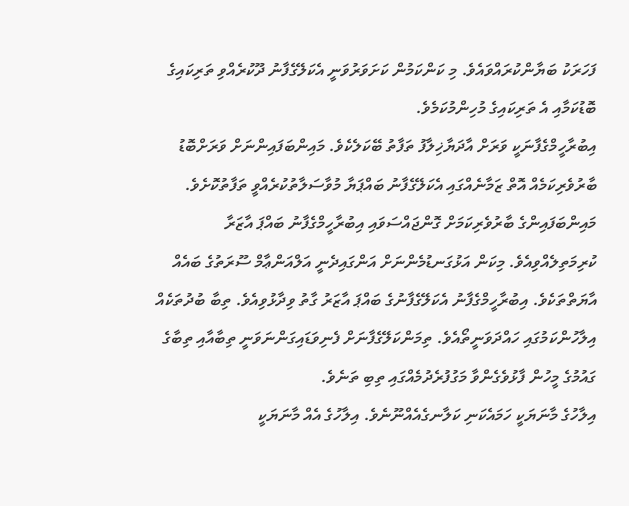ފަހަރަކު ބަޔާންކުރައްވައެވެ. މި ކަންކަމުން ކަށަވަރުވަނީ އެކަލޭގެފާނު ދޫކުރެއްވި ތަރިކައިގެ ބޮޑުކަމާއި އެ ތަރިކައިގެ މުހިންމުކަމެވެ.
އިބުރާހީމްގެފާނަކީ ވަރަށް އާދަޔާޚިލާފު ތަފާތު ބޭކަލެކެވެ. މައިންބަފައިންނަށް ވަރަށްބޮޑު ބާރުވެރިކަމެއް އޮތް ޒަމާނެއްގައި އެކަލޭގެފާނު ބައްޕަޔާ މުވާސަލާތުކުރެއްވީ ތަފާތުކޮށެވެ. މައިންބަފައިންގެ ބާރުވެރިކަމަށް ގޮންޖައްސަވައި އިބުރާހީމްގެފާނު ބައްޕަ އާޒަރާ ކުރިމަތިލެއްވިއެވެ. މިކަން އަޅުގަނޑުމެންނަށް އަންގައިދެނީ އަލްއަންޢާމް ސޫރަތުގެ ބައެއް އާޔަތްތަކެވެ. އިބުރާހީމްގެފާނު އެކަލޭގެފާނުގެ ބައްޕަ އާޒަރު ގާތު ވިދާޅުވިއެވެ. ތިބާ ބުދުތަކެއް އިލާހުންކަމުގައި ހައްދަވަނީތޯއެވެ. ތިމަންކަލޭގެފާނަށް ފެނިވަޑައިގަންނަވަނީ ތިބާއާއި ތިބާގެ ގައުމުގެ މީހުން ފާޅުވެގެންވާ މަގުފުރެދުމެއްގައި ތިބި ތަނެވެ.
އިލާހުގެ މާނަޔަކީ ހަމައެކަނި ކަލާނގެއެއްނޫނެވެ. އިލާހުގެ އެއް މާނަޔަކީ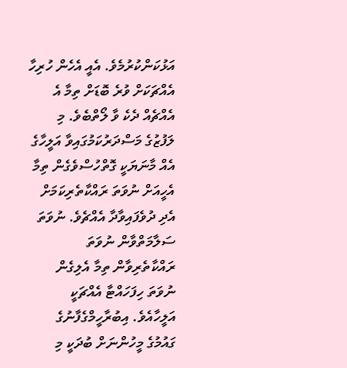އަޅުކަންކުރުމެވެ. އެއީ އެހެން ހުރިހާ އެއްޗަކަށް ވުރެ ބޮޑަށް ތިމާ އެ އެއްޗެއް ދެކެ ވާ ލޯތްބެވެ. މި ލަފުޒުގެ މަސްދަރުކަމުގައިވާ އަލީހާގެ އެއް މާނަޔަކީ ގޮތްހުސްވެގެން ތިމާ އެހީއަށް ނުވަތަ ރައްކާތެރިކަމަށް އެދި ދުވެފައިވާދާ އެއްޗެވެ. ނުވަތަ ސަލާމަތްވާން ނުވަތަ ރައްކާތެރިވާން ތިމާ އެލިގެން ނުވަތަ ހިފަހައްޓާ އެއްޗަކީ އަލީހާއެވެ. އިބުރާހީމްގެފާނުގެ ގައުމުގެ މީހުންނަށް ބުދަކީ މި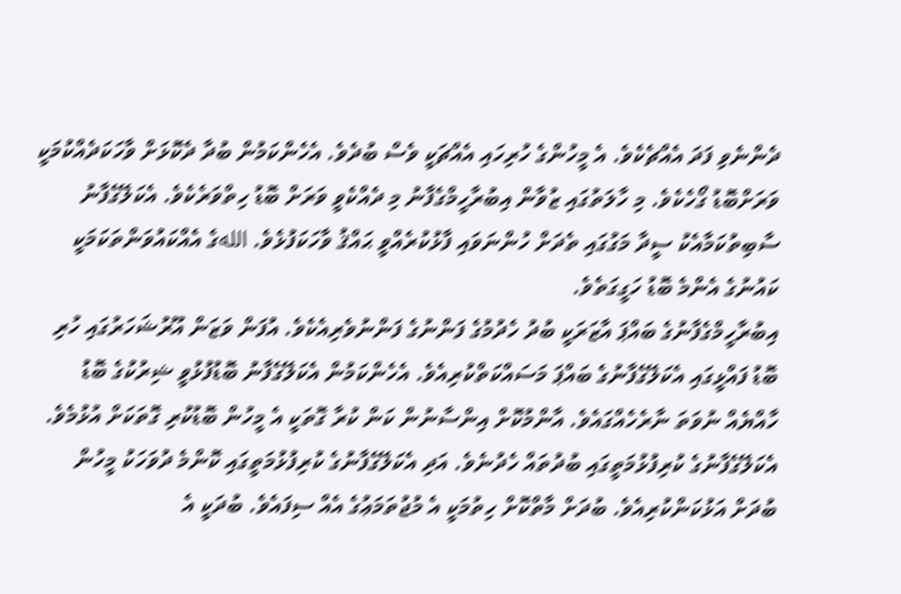ދެންނެވި ފަދަ އެއްޗެކެވެ. އެ މީހުންގެ ހުރިހައި އެއްޗަކީ ވެސް ބުދެވެ. އެހެންކަމުން ބުދާ ދެކޮޅަށް ވާހަކަދެއްކުމަކީ ވަރަށްބޮޑު ގޯހެކެވެ. މި ހާލަތުގައި ޒުވާން އިބުރާހީމްގެފާނު މި ދެއްކެވީ ވަރަށް ބޮޑު ހިތްވަރެކެވެ. އެކަލޭގެފާނު ސާބިތުކަމާއެކު ސީދާ މަގުގައި ތެދަށް ހުންނަވައި ފާޅުކުރެއްވީ ޙައްޤު ވާހަކަފުޅެވެ. اللهގެ އެއްކައުވަންތަކަމަކީ ކައުނުގެ އެންމެ ބޮޑު ހަގީގަތެވެ.
އިބުރާހީމްގެފާނުގެ ބައްޕަ އާޒަރަކީ ބުދު ހެދުމުގެ ފަންނުގެ ފަންނުވެރިއެކެވެ. އުފަން ވަޒަން އޫރުޝަހަރުގައި ހުރި ބޮޑު ފައްޅީގައި އެކަލޭގެފާނުގެ ބައްޕަ މަސައްކަތްކުރިއެވެ. އެހެންކަމުން އެކަލޭގެފާނު ބޮޑުފުޅުވީ ޝިރުކުގެ ބޮޑު ހާއްޔެއް ނުވަތަ ނާރެހެއްގައެވެ. އާންމުކޮށް އިންސާނުން ކަން ކުރާ ގޮތަކީ އެ މީހުން ބޮޑުކުރި ގޮތަކަށް އުޅުމެވެ. އެކަލޭގެފާނުގެ ކުރިފުޅުމަތީގައި ބުދުތައް ހެދުނެވެ. އަދި އެކަލޭގެފާނުގެ ކުރިފުޅުމަތީގައި ކޮންމެ ދުވަހަކު މީހުން ބުދަށް އަޅުކަންކުރިއެވެ. ބުދަށް މާތްކޮށް ހިތުމަކީ އެ މުޖުތަމަޢުގެ އެއް ސިފައެވެ. ބުދަކީ އެ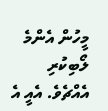މީހުން އެންމެ ލޯބިކުރި އެއްޗެވެ. އެއީ އެ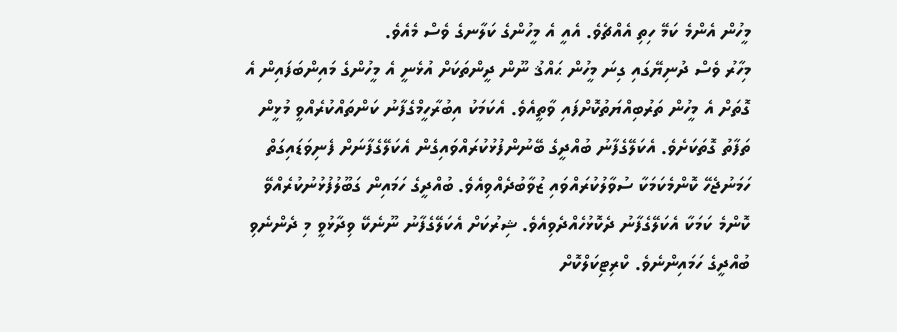މީހުން އެންމެ ކަމޭ ހިތި އެއްޗެވެ. އެއީ އެ މީހުންގެ ކަލާނގެ ވެސް މެއެވެ.
މިހާރު ވެސް ދުނިޔޭގައި ގިނަ މީހުން ޙައްޤު ނޫން ދީންތަކަށް އުޅެނީ އެ މީހުންގެ މައިންބަފައިން އެ ގޮތަށް އެ މީހުން ތަރުބިއްޔަތުކޮށްފައި ވާތީއެވެ. އެކަމަކު އިބުރާހީމްގެފާނު ކަންތައްކުރެއްވީ މުޅީން ތަފާތު ގޮތަކަށެވެ. އެކަލޭގެފާނު ބުއްދީގެ ބޭނުންފުޅުކުރައްވައިގެން އެކަލޭގެފާނަށް ފެނިވަޑައިގަތް ހަމަނުޖެހޭ ކޮންމެކަމަކާ ސުވާލުކުރައްވައި ޒުވާބުދެއްވިއެވެ. ބުއްދީގެ ހަމައިން ގަބޫލުފުޅުނުކުރެއްވޭ ކޮންމެ ކަމަކާ އެކަލޭގެފާނު ދެކޮޅުހެއްދެވިއެވެ. ޝިރުކަށް އެކަލޭގެފާނު ނޫނެކޭ ވިދާޅުވީ މި ދެންނެވި ބުއްދީގެ ހަމައިންނެވެ. ކްރިޓިކަލްކޮށް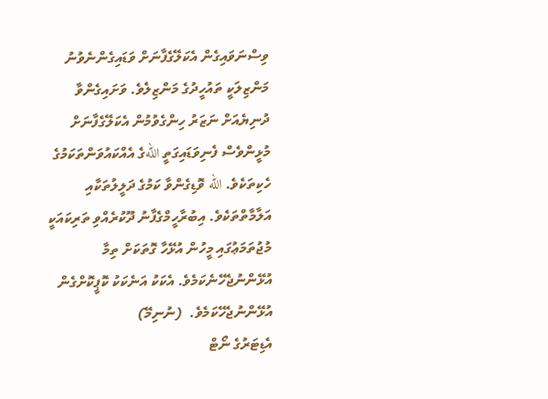ވިސްނަވައިގެން އެކަލޭގެފާނަށް ވަޑައިގެންނެވުނު މަންޒިލަކީ ތައުހީދުގެ މަންޒިލެވެ. ވަށައިގެންވާ ދުނިޔެއަށް ނަޒަރު ހިންގެވުމުން އެކަލޭގެފާނަށް މުޅީންވެސް ފެނިވަޑައިގަތީ اللهގެ އެއްކައުވަންތަކަމުގެ ހެކިތަކެވެ. الله ވޮޑިގެންވާ ކަމުގެ ދަލީލުތަކާއި އަލާމާތްތަކެވެ. އިބުރާހީމްގެފާނު ދޫކުރެއްވި ތަރިކައަކީ މުޖުތަމަޢުގައި މީހުން އުޅޭހާ ގޮތަކަށް ތިމާ އުޅޭންނުޖެހޭނެކަމެވެ. އެކަކު އަނެކަކު ކޮޕީކޮށްގެން އުޅޭންނުޖެހޭކަމެވެ.  (ނުނިމޭ)
އެޑިޓަރުގެ ނޯޓް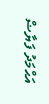އަޙްމަދު ފަޔާޟް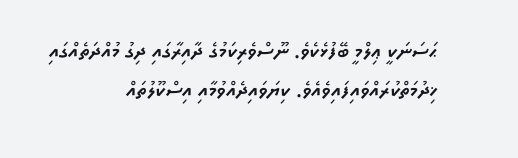ޙަސަނަކީ ޢިލްމީ ބޭފުޅެކެވެ. ނޫސްވެރިކަމުގެ ދާއިރާގައި ދިގު މުއްދަތެއްގައި ޚިދުމަތްކުރައްވައިފައިވެއެވެ. ކިޔަވައިދެއްވުމާއި އިސްކޫލުތައް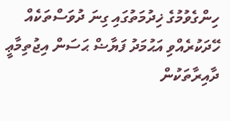ހިންގެވުމުގެ ޚިދުމަތުގައި ގިނަ ދުވަސްތަކެއް ހޭދަކުރެއްވި އަޙުމަދު ފަޔާޟް ޙަސަން އިޖުތިމާޢީ ދާއިރާތަކުން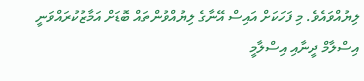ލިޔުއްވައެވެ. މި ފަހަކަށް އައިސް އޭނާގެ ލިޔުއްވުންތައް ބޮޑަށް އަމާޒުކުރައްވަނީ އިސްލާމް ދީނާއި އިސްލާމީ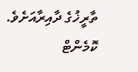ތާރީޚުގެ ދާއިރާއަށެވެ.
ކޮމެންޓް